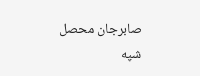صابرجان محصل
شپه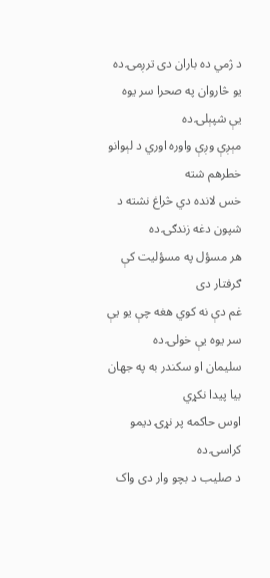د ژمي ده باران دی ترږمۍ ده
یو څاروان په صحرا سر یوه یې شپېلۍ ده
مېږې وږې واوره اوري د لېوانو خطرهم شته
خس لانده دي څراغ نشته د شپون دغه زندګۍ ده
هر مسؤل په مسؤلیت کې ګرفتار دی
غم دې نه کوي هغه چې یو یې سر یوه یې خولۍ ده
سلیمان او سکندر به په جهان بیا پیدا نکړي
اوس حاکمه پر نړۍ دیمو کراسۍ ده
د صلیب د بچو وار دی واک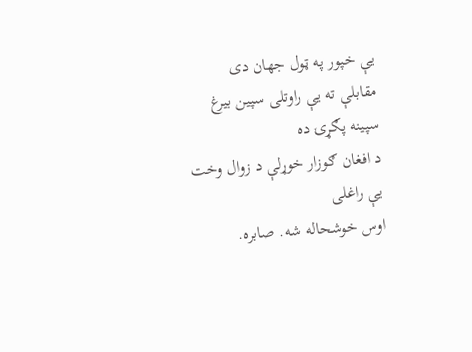یې خپور په ټول جهان دی
مقابلې ته یې راوتلی سپین بیرغ سپینه پګړۍ ده
د افغان ګوزار خوړلې د زوال وخت يې راغلی
اوس خوشحاله شه. صابره.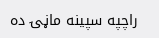راچپه سپینه ماڼۍ ده